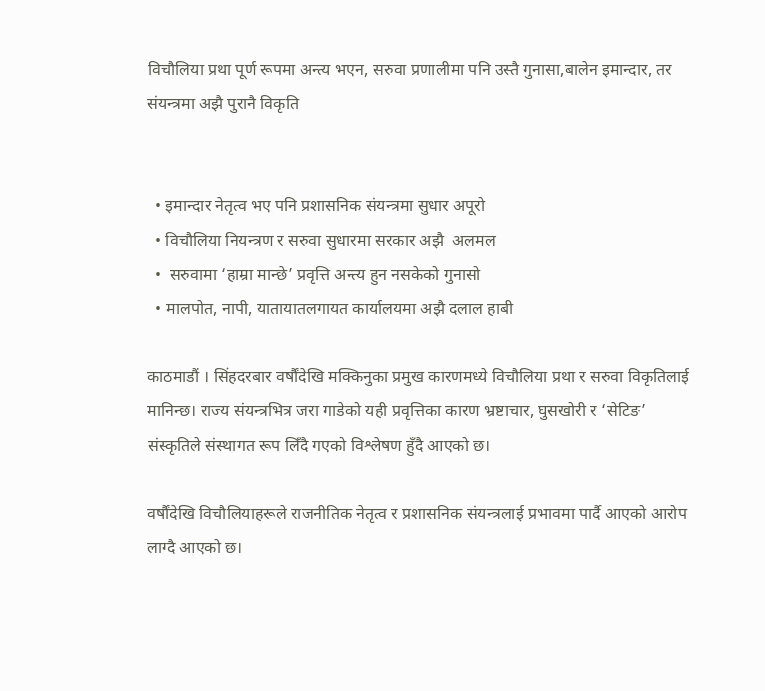विचौलिया प्रथा पूर्ण रूपमा अन्त्य भएन, सरुवा प्रणालीमा पनि उस्तै गुनासा,बालेन इमान्दार, तर संयन्त्रमा अझै पुरानै विकृति


  • इमान्दार नेतृत्व भए पनि प्रशासनिक संयन्त्रमा सुधार अपूरो
  • विचौलिया नियन्त्रण र सरुवा सुधारमा सरकार अझै  अलमल
  •  सरुवामा ‘हाम्रा मान्छे’ प्रवृत्ति अन्त्य हुन नसकेको गुनासो
  • मालपोत, नापी, यातायातलगायत कार्यालयमा अझै दलाल हाबी

काठमाडौं । सिंहदरबार वर्षौंदेखि मक्किनुका प्रमुख कारणमध्ये विचौलिया प्रथा र सरुवा विकृतिलाई मानिन्छ। राज्य संयन्त्रभित्र जरा गाडेको यही प्रवृत्तिका कारण भ्रष्टाचार, घुसखोरी र ‘सेटिङ’ संस्कृतिले संस्थागत रूप लिँदै गएको विश्लेषण हुँदै आएको छ।

वर्षौंदेखि विचौलियाहरूले राजनीतिक नेतृत्व र प्रशासनिक संयन्त्रलाई प्रभावमा पार्दै आएको आरोप लाग्दै आएको छ।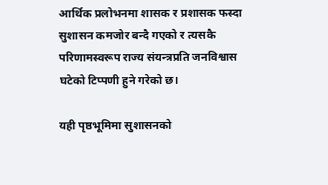आर्थिक प्रलोभनमा शासक र प्रशासक फस्दा सुशासन कमजोर बन्दै गएको र त्यसकै परिणामस्वरूप राज्य संयन्त्रप्रति जनविश्वास घटेको टिप्पणी हुने गरेको छ।

यही पृष्ठभूमिमा सुशासनको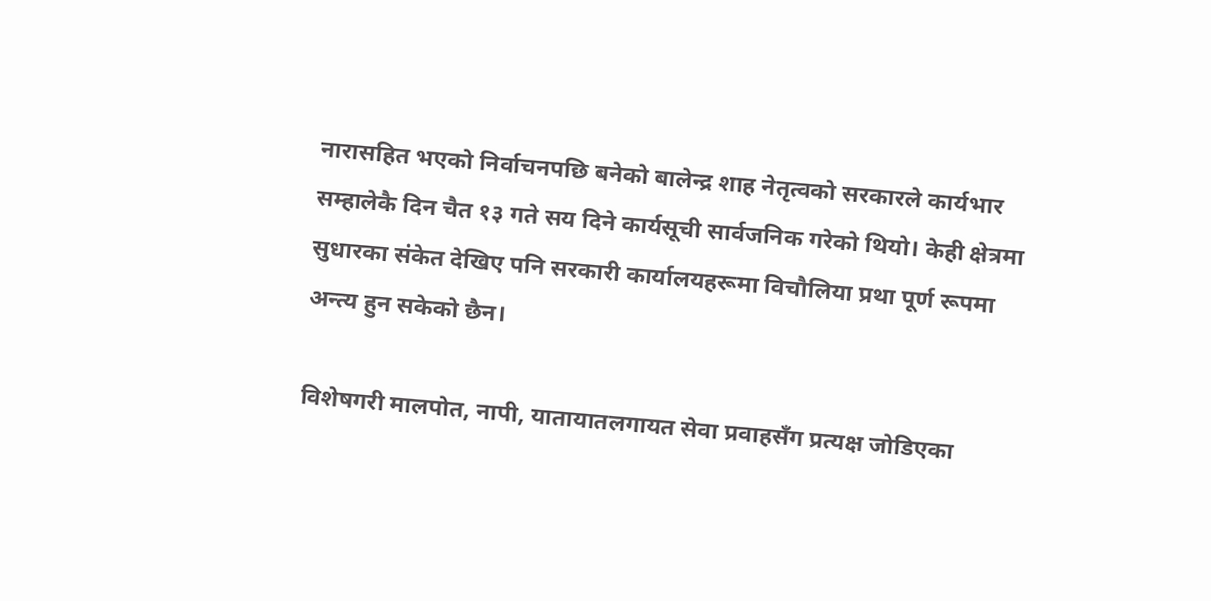नारासहित भएको निर्वाचनपछि बनेको बालेन्द्र शाह नेतृत्वको सरकारले कार्यभार सम्हालेकै दिन चैत १३ गते सय दिने कार्यसूची सार्वजनिक गरेको थियो। केही क्षेत्रमा सुधारका संकेत देखिए पनि सरकारी कार्यालयहरूमा विचौलिया प्रथा पूर्ण रूपमा अन्त्य हुन सकेको छैन।

विशेषगरी मालपोत, नापी, यातायातलगायत सेवा प्रवाहसँग प्रत्यक्ष जोडिएका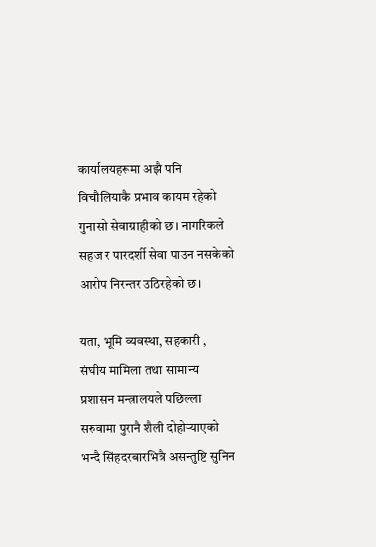कार्यालयहरूमा अझै पनि विचौलियाकै प्रभाव कायम रहेको गुनासो सेवाग्राहीको छ। नागरिकले सहज र पारदर्शी सेवा पाउन नसकेको आरोप निरन्तर उठिरहेको छ।

यता, भूमि व्यवस्था, सहकारी , संघीय मामिला तथा सामान्य प्रशासन मन्त्रालयले पछिल्ला सरुवामा पुरानै शैली दोहोर्‍याएको भन्दै सिंहदरबारभित्रै असन्तुष्टि सुनिन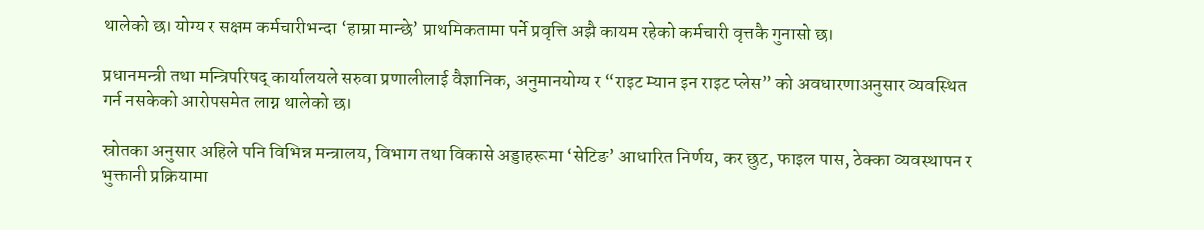थालेको छ। योग्य र सक्षम कर्मचारीभन्दा ‘हाम्रा मान्छे’ प्राथमिकतामा पर्ने प्रवृत्ति अझै कायम रहेको कर्मचारी वृत्तकै गुनासो छ।

प्रधानमन्त्री तथा मन्त्रिपरिषद् कार्यालयले सरुवा प्रणालीलाई वैज्ञानिक, अनुमानयोग्य र “राइट म्यान इन राइट प्लेस” को अवधारणाअनुसार व्यवस्थित गर्न नसकेको आरोपसमेत लाग्न थालेको छ।

स्रोतका अनुसार अहिले पनि विभिन्न मन्त्रालय, विभाग तथा विकासे अड्डाहरूमा ‘सेटिङ’ आधारित निर्णय, कर छुट, फाइल पास, ठेक्का व्यवस्थापन र भुक्तानी प्रक्रियामा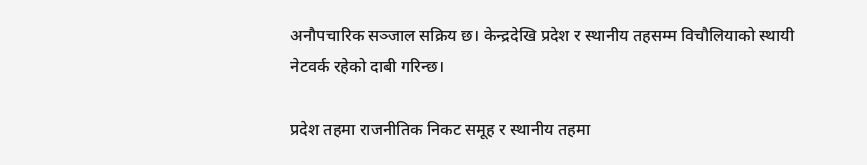अनौपचारिक सञ्जाल सक्रिय छ। केन्द्रदेखि प्रदेश र स्थानीय तहसम्म विचौलियाको स्थायी नेटवर्क रहेको दाबी गरिन्छ।

प्रदेश तहमा राजनीतिक निकट समूह र स्थानीय तहमा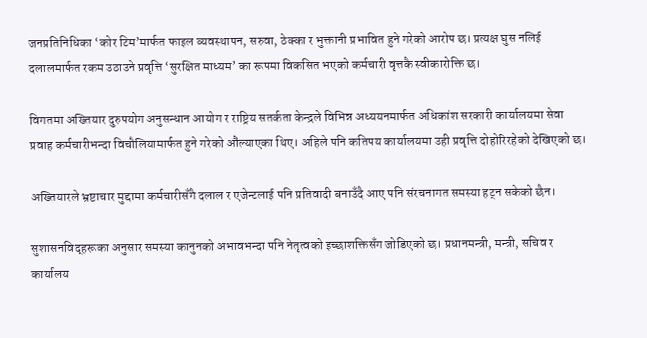जनप्रतिनिधिका ‘कोर टिम’मार्फत फाइल व्यवस्थापन, सरुवा, ठेक्का र भुक्तानी प्रभावित हुने गरेको आरोप छ। प्रत्यक्ष घुस नलिई दलालमार्फत रकम उठाउने प्रवृत्ति ‘सुरक्षित माध्यम’ का रूपमा विकसित भएको कर्मचारी वृत्तकै स्वीकारोक्ति छ।

विगतमा अख्तियार दुरुपयोग अनुसन्धान आयोग र राष्ट्रिय सतर्कता केन्द्रले विभिन्न अध्ययनमार्फत अधिकांश सरकारी कार्यालयमा सेवा प्रवाह कर्मचारीभन्दा विचौलियामार्फत हुने गरेको औंल्याएका थिए। अहिले पनि कतिपय कार्यालयमा उही प्रवृत्ति दोहोरिरहेको देखिएको छ।

अख्तियारले भ्रष्टाचार मुद्दामा कर्मचारीसँगै दलाल र एजेन्टलाई पनि प्रतिवादी बनाउँदै आए पनि संरचनागत समस्या हट्न सकेको छैन।

सुशासनविद्हरूका अनुसार समस्या कानुनको अभावभन्दा पनि नेतृत्वको इच्छाशक्तिसँग जोडिएको छ। प्रधानमन्त्री, मन्त्री, सचिव र कार्यालय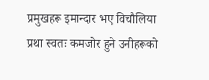प्रमुखहरू इमान्दार भए विचौलिया प्रथा स्वतः कमजोर हुने उनीहरूको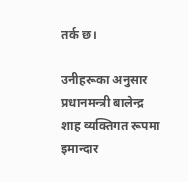तर्क छ।

उनीहरूका अनुसार प्रधानमन्त्री बालेन्द्र शाह व्यक्तिगत रूपमा इमान्दार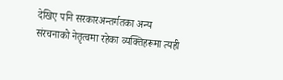देखिए पनि सरकारअन्तर्गतका अन्य संरचनाको नेतृत्वमा रहेका व्यक्तिहरूमा त्यही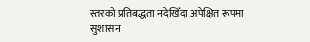स्तरको प्रतिबद्धता नदेखिँदा अपेक्षित रूपमा सुशासन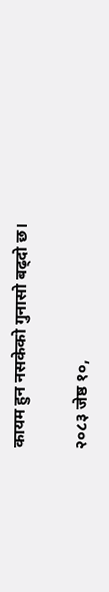कायम हुन नसकेको गुनासो बढ्दो छ।

२०८३ जेष्ठ १०,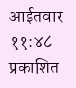आईतवार ११:४८ प्रकाशित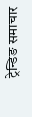ट्रेन्डिङ समाचार